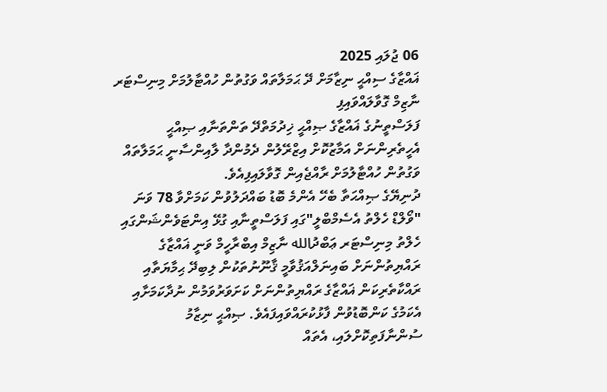06 ޖުލައި 2025
ޣައްޒާގެ ސިއްޙީ ނިޒާމަށް ދޭ ޙަމަލާތައް ވަގުތުން ހުއްޓާލުމަށް މިނިސްޓަރ ނާޒިމް ގޮވާލައްވައިފި
ފަލަސްތީނުގެ ޣައްޒާގެ ޞިއްޙީ ޚިދުމަތްދޭ ތަންތަނާއި ޞިއްޙީ އެހީތެރިންނަށް އަމާޒުކޮށް އިޒްރޭލުން ދެމުންދާ ލާއިންސާނީ ޙަމަލާތައް ވަގުތުން ހުއްޓާލުމަށް ރާއްޖެއިން ގޮވާލައިފިއެވެ.
ދުނިޔޭގެ ޞިއްޙަތާ ބެހޭ އެންމެ ބޮޑު ބައްދަލުވުން ކަމަށްވާ 78 ވަނަ "ވޯލްޑް ހެލްތު އެސެމްބްލީ"ގައި ފަލަސްތީނާއި ގުޅޭ އިންޓަވެންޝަންގައި ހެލްތު މިނިސްޓަރ ޢަބްދުالله ނާޒިމް އިބްރާހީމް ވަނީ ޣައްޒާގެ ރައްޔިތުންނަށް ބައިނަލްއަޤުވާމީ ޤާނޫނުތަކުން ލިބިދޭ ޙިމާޔަތާއި ރައްކާތެރިކަން ޣައްޒާގެ ރައްޔިތުންނަށް ކަށަވަރުވަމުން ނުދާކަމަށާއި އެކަމުގެ ކަންބޮޑުވުން ފާޅުކުރައްވައިފައެވެ. ޞިއްޙީ ނިޒާމު ސުންނާފަތިކޮށްލައި، އެތައް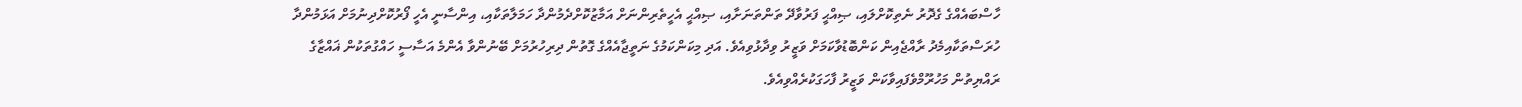ހާސްބައެއްގެ ގެދޮރު ނެތިކޮށްލައި، ޞިއްޙީ ފަރުވާދޭ ތަންތަނަށާއި، ޞިއްޙީ އެހީތެރިންނަށް އަމާޒުކޮށްދެމުންދާ ހަމަލާތަކާއި، އިންސާނީ އެހީ ފޯރުކޮށްދިނުމަށް އަޅަމުންދާ ހުރަސްތަކާއިމެދު ރާއްޖެއިން ކަންބޮޑުވާކަމަށް ވަޒީރު ވިދާޅުވިއެވެ. އަދި މިކަންކަމުގެ ނަތީޖާއެއްގެ ގޮތުން ދިރިހުރުމަށް ބޭނުންވާ އެންމެ އަސާސީ ހައްގުތަކުން ޣައްޒާގެ ރައްޔިތުން މަހުރޫމްވެފައިވާކަން ވަޒީރު ފާހަގަކުރެއްވިއެވެ.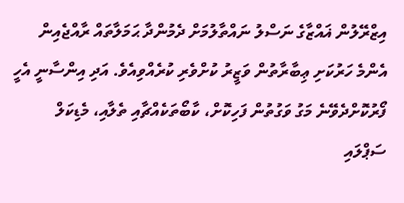އިޒްރޭލުން ޣައްޒާގެ ނަސްލު ނައްތާލުމަށް ދެމުންދާ ޙަމަލާތައް ރާއްޖެއިން އެންމެ ހަރުކަށި ޢިބާރާތުން ވަޒީރު ކުށްވެރި ކުރެއްވިއެވެ. އަދި އިންސާނީ އެހީ ފޯރުކޮށްދެވޭނެ މަގު ވަގުތުން ފަހިކޮށް، ކާބޯތަކެއްޗާއި ތެލާއި، މެޑިކަލް ސަޕްލައި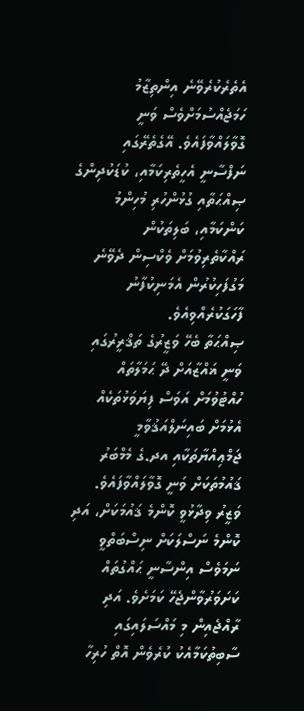އެތެރެކުރެވޭނެ އިންތިޒާމު ހަމަޖެއްސުމަށްވެސް ވަނީ ގޮވާލައްވާފައެވެ. އޭގެތެރޭގައި ނަފްސާނީ އެހީތެރިކަމާއި، ކުޑަކުދިންގެ ޞިއްޙަތާއި ގުޅުންހުރި މުހިންމު ކަންކަމާއި، ބަލިތަކުން ރައްކާތެރިވުމަށް ވެކްސިން ދެވޭނެ މަގުފަހިކުރުން އެމަނިކުފާނު ފާހަގަކުރެއްވިއެވެ.
ޞިއްޙަތާ ބެހޭ ވަޒީރުގެ ތަޤްރީރުގައި ވަނީ ޣައްޒާއަށް ދޭ ޙަމަލާތައް ހުއްޓުވުމަށް އަވަސް ފިޔަވަޅުތަކެއް އެޅުމަށް ބައިނަލްއަޤުވާމީ ޖަމްޢިއްޔާތަކާއި އދ.ގެ މެމްބަރު ޤައުމުތަކަށް ވަނީ ގޮވާލައްވާފައެވެ. ވަޒީރު ވިދާޅުވީ ކޮންމެ ޤައުމަކަށް، އަދި ކޮންމެ ނަސްލަކަށް ނިސްބަތްވީ ނަމަވެސް އިންސާނީ ޙައްގުތައް ކަށަވަރުވާންޖެހޭ ކަމަށެވެ. އަދި ރާއްޖެއިން މި މައްސަލައިގައި ސާބިތުކަމާއެކު ކުރެވެން އޮތް ހުރިހާ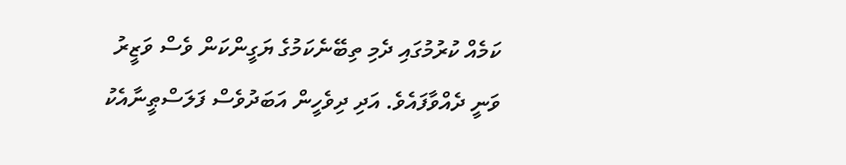ކަމެއް ކުރުމުގައި ދެމި ތިބޭނެކަމުގެ ޔަގީންކަން ވެސް ވަޒީރު ވަނީ ދެއްވާފައެވެ. އަދި ދިވެހީން އަބަދުވެސް ފަލަސްޠީނާއެކު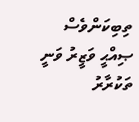ތިބިކަންވެސް ޞިއްޙީ ވަޒީރު ވަނީ ތަކުރާރު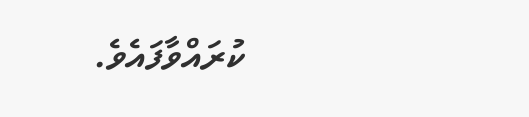ކުރައްވާފައެވެ.